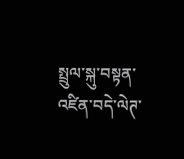སྤྲུལ་སྐུ་བསྟན་འཛིན་བདེ་ལེཊ་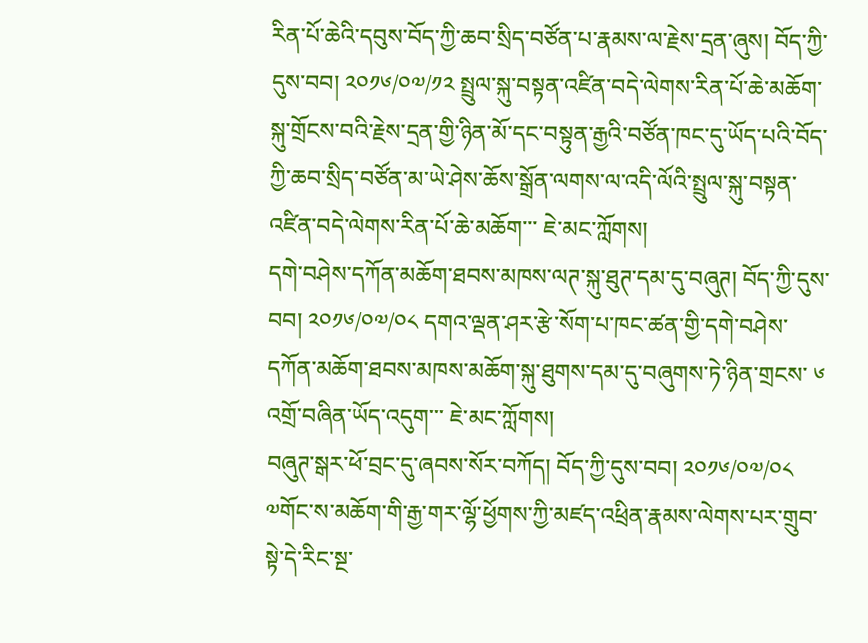རིན་པོ་ཆེའི་དབུས་བོད་ཀྱི་ཆབ་སྲིད་བཙོན་པ་རྣམས་ལ་རྗེས་དྲན་ཞུས། བོད་ཀྱི་དུས་བབ། ༢༠༡༦/༠༧/༡༢ སྤྲུལ་སྐུ་བསྟན་འཛིན་བདེ་ལེགས་རིན་པོ་ཆེ་མཆོག་སྐུ་གྲོངས་བའི་རྗེས་དྲན་གྱི་ཉིན་མོ་དང་བསྟུན་རྒྱའི་བཙོན་ཁང་དུ་ཡོད་པའི་བོད་ཀྱི་ཆབ་སྲིད་བཙོན་མ་ཡེ་ཤེས་ཆོས་སྒྲོན་ལགས་ལ་འདི་ལོའི་སྤྲུལ་སྐུ་བསྟན་འཛིན་བདེ་ལེགས་རིན་པོ་ཆེ་མཆོག་་་ ཇེ་མང་ཀློགས།
དགེ་བཤེས་དཀོན་མཆོག་ཐབས་མཁས་ལཊ་སྐུ་ཐུཊ་དམ་དུ་བཞུཊ། བོད་ཀྱི་དུས་བབ། ༢༠༡༦/༠༧/༠༨ དགའ་ལྡན་ཤར་རྩེ་སོག་པ་ཁང་ཚན་གྱི་དགེ་བཤེས་དཀོན་མཆོག་ཐབས་མཁས་མཆོག་སྐུ་ཐུགས་དམ་དུ་བཞུགས་ཏེ་ཉིན་གྲངས་ ༦ འགྲོ་བཞིན་ཡོད་འདུག་་་ ཇེ་མང་ཀློགས།
བཞུཊ་སྒར་ཕོ་བྲང་དུ་ཞབས་སོར་བཀོད། བོད་ཀྱི་དུས་བབ། ༢༠༡༦/༠༧/༠༨ ༧གོང་ས་མཆོག་གི་རྒྱ་གར་ལྷོ་ཕྱོགས་ཀྱི་མཛད་འཕྲིན་རྣམས་ལེགས་པར་གྲུབ་སྟེ་དེ་རིང་སྔ་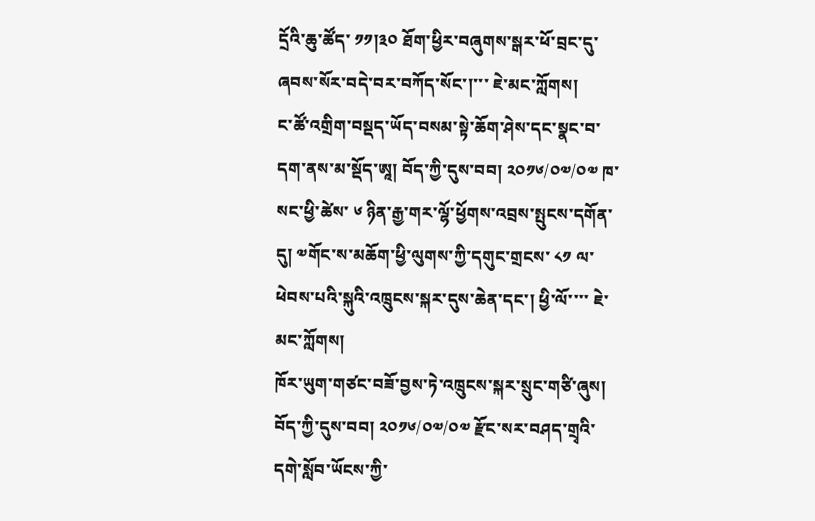དྲོའི་ཆུ་ཚོད་ ༡༡།༣༠ ཐོག་ཕྱིར་བཞུགས་སྒར་ཕོ་བྲང་དུ་ཞབས་སོར་བདེ་བར་བཀོད་སོང་།་་་ ཇེ་མང་ཀློགས།
ང་ཚོ་འགྲིག་བསྡད་ཡོད་བསམ་སྟེ་ཆོག་ཤེས་དང་སྣང་བ་དག་ནས་མ་སྡོད་ཨཱ། བོད་ཀྱི་དུས་བབ། ༢༠༡༦/༠༧/༠༧ ཁ་སང་ཕྱི་ཚེས་ ༦ ཉིན་རྒྱ་གར་ལྷོ་ཕྱོགས་འབྲས་སྤུངས་དགོན་དུ། ༧གོང་ས་མཆོག་ཕྱི་ལུགས་ཀྱི་དགུང་གྲངས་ ༨༡ ལ་ཕེབས་པའི་སྐུའི་འཁྲུངས་སྐར་དུས་ཆེན་དང་། ཕྱི་ལོ་་་་ ཇེ་མང་ཀློགས།
ཁོར་ཡུག་གཙང་བཟོ་བྱས་ཏེ་འཁྲུངས་སྐར་སྲུང་གཙི་ཞུས། བོད་ཀྱི་དུས་བབ། ༢༠༡༦/༠༧/༠༧ རྫོང་སར་བཤད་གྲྭའི་དགེ་སློབ་ཡོངས་ཀྱི་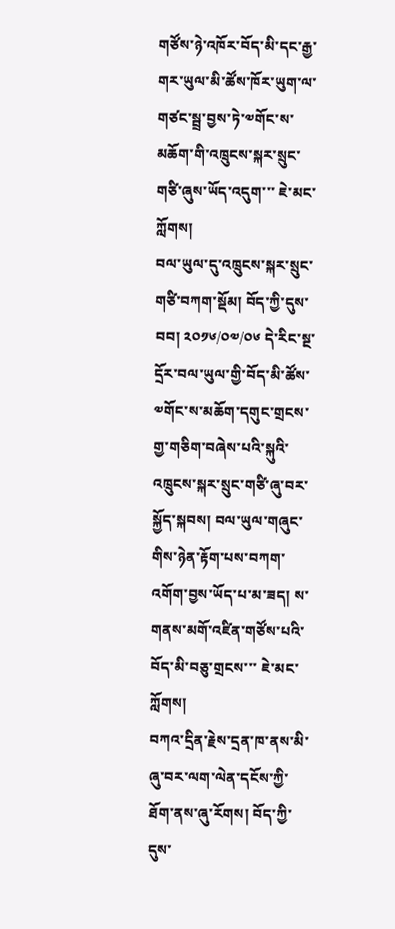གཙོས་ཉེ་འཁོར་བོད་མི་དང་རྒྱ་གར་ཡུལ་མི་ཚོས་ཁོར་ཡུག་ལ་གཙང་སྦྲ་བྱས་ཏེ་༧གོང་ས་མཆོག་གི་འཁྲུངས་སྐར་སྲུང་གཙི་ཞུས་ཡོད་འདུག་་་ ཇེ་མང་ཀློགས།
བལ་ཡུལ་དུ་འཁྲུངས་སྐར་སྲུང་གཙི་བཀག་སྡོམ། བོད་ཀྱི་དུས་བབ། ༢༠༡༦/༠༧/༠༦ དེ་རིང་སྔ་དྲོར་བལ་ཡུལ་གྱི་བོད་མི་ཚོས་༧གོང་ས་མཆོག་དགུང་གྲངས་གྱ་གཅིག་བཞེས་པའི་སྐུའི་འཁྲུངས་སྐར་སྲུང་གཙི་ཞུ་བར་སྐྱོད་སྐབས། བལ་ཡུལ་གཞུང་གིས་ཉེན་རྟོག་པས་བཀག་འགོག་བྱས་ཡོད་པ་མ་ཟད། ས་གནས་མགོ་འཛིན་གཙོས་པའི་བོད་མི་བཅུ་གྲངས་་་ ཇེ་མང་ཀློགས།
བཀའ་དྲིན་རྗེས་དྲན་ཁ་ནས་མི་ཞུ་བར་ལག་ལེན་དངོས་ཀྱི་ཐོག་ནས་ཞུ་རོགས། བོད་ཀྱི་དུས་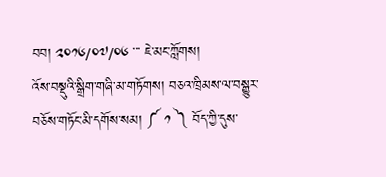བབ། ༢༠༡༦/༠༧/༠༦ ་་་ ཇེ་མང་ཀློགས།
འོས་བསྡུའི་སྒྲིག་གཞི་མ་གཏོགས། བཅའ་ཁྲིམས་ལ་བསྒྱུར་བཅོས་གཏོང་མི་དགོས་སམ། ༼ ༡ ༽ བོད་ཀྱི་དུས་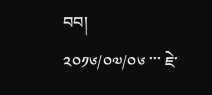བབ། ༢༠༡༦/༠༧/༠༦ ་་་ ཇེ་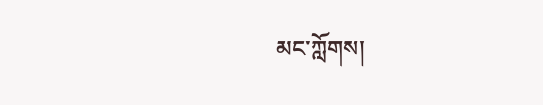མང་ཀློགས།